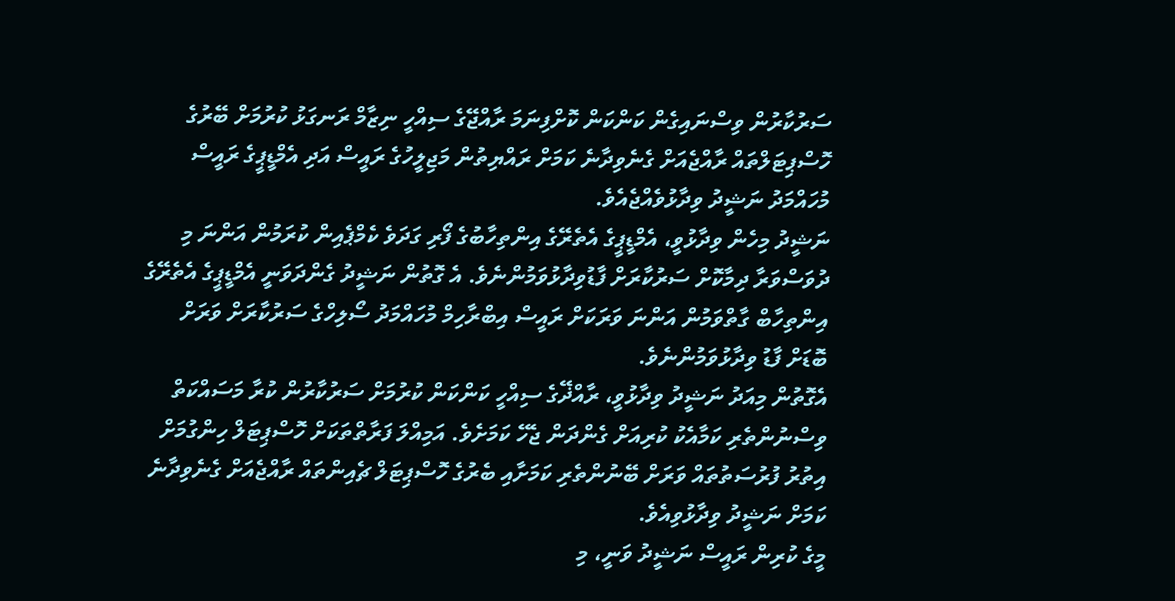ސަރުކާރުން ވިސްނައިގެން ކަންކަން ކޮށްފިނަމަ ރާއްޖޭގެ ސިއްހީ ނިޒާމް ރަނގަޅު ކުރުމަށް ބޭރުގެ ހޮސްޕިޓަލްތައް ރާއްޖެއަށް ގެނެވިދާނެ ކަމަށް ރައްޔިތުން މަޖިލީހުގެ ރައީސް އަދި އެމްޑީޕީގެ ރައީސް މުހައްމަދު ނަޝީދު ވިދާޅުވެއްޖެއެވެ.
ނަޝީދު މިހެން ވިދާޅުވީ، އެމްޑީޕީގެ އެތެރޭގެ އިންތިހާބުގެ ފޯރި ގަދަވެ ކެމްޕެއިން ކުރަމުން އަންނަ މި ދުވަސްވަރާ ދިމާކޮށް ސަރުކާރަށް ފާޑުވިދާޅުވަމުންނެވެ. އެ ގޮތުން ނަޝީދު ގެންދަވަނީ އެމްޑީޕީގެ އެތެރޭގެ އިންތިހާބް ގާތްވަމުން އަންނަ ވަރަކަށް ރައީސް އިބްރާހިމް މުހައްމަދު ސޯލިހްގެ ސަރުކާރަށް ވަރަށް ބޮޑަށް ފާޑު ވިދާޅުވަމުންނެވެ.
އެގޮތުން މިއަދު ނަޝީދު ވިދާޅުވީ، ރާއްޛޭގެ ސިއްހީ ކަންކަން ކުރުމަށް ސަރުކާރުން ކުރާ މަސައްކަތް ވިސްނުންތެރި ކަމާއެކު ކުރިއަށް ގެންދަން ޖެހޭ ކަމަށެވެ. އަމިއްލަ ފަރާތްތަކަށް ހޮސްޕިޓަލް ހިންގުމަށް އިތުރު ފުރުސަތުތައް ވަރަށް ބޭނުންތެރި ކަމަށާއި ބެރުގެ ހޮސްޕިޓަލް ޗެއިންތައް ރާއްޖެއަށް ގެނެވިދާނެ ކަމަށް ނަޝީދު ވިދާޅުވިއެވެ.
މީގެ ކުރިން ރައީސް ނަޝީދު ވަނީ، މި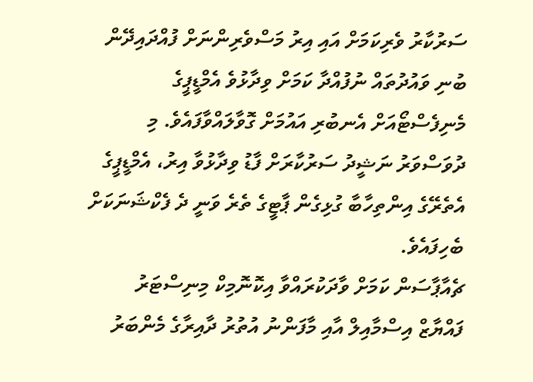ސަރުކާރު ވެރިކަމަށް އައި އިރު މަސްވެރިންނަށް ފުއްދައިދޭން ބުނި ވައުދުތައް ނުފުއްދާ ކަމަށް ވިދާޅުވެ އެމްޑީޕީގެ މެނިފެސްޓޯއަށް އެނބުރި އައުމަށް ގޮވާލައްވާފައެވެ. މި ދުވަސްވަރު ނަޝީދު ސަރުކާރަށް ފާޑު ވިދާޅުވާ އިރު، އެމްޑީޕީގެ އެތެރޭގެ އިންތިހާބާ ގުޅިގެން ޕާޓީގެ ތެރެ ވަނީ ދެ ފެކްޝަނަކަށް ބެހިފައެވެ.
ޗެއާޕާސަން ކަމަށް ވާދަކުރައްވާ އިކޮނޮމިކް މިނިސްޓަރު ފައްޔާޒް އިސްމާއިލް އާއި މާފަންނު އުތުރު ދާއިރާގެ މެންބަރު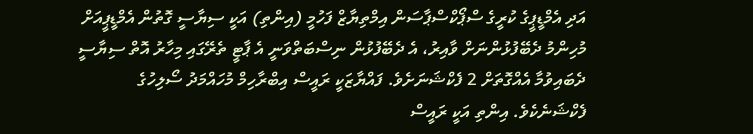އަދި އެމްޑީޕީގެ ކުރީގެ ސްޕޯކްސްޕާސަން އިމްތިޔާޒް ފަހުމީ (އިންތި) އަކީ ސިޔާސީ ގޮތުން އެމްޑީޕީއަށް މުހިންމު ދެބޭފުޅުންނަށް ވާއިރު، އެ ދެބޭފުޅުން ނިސްބަތްވަނީ އެ ޕާޓީ ތެރޭގައި މިހާރު އޮތް ސިޔާސީ ދެބައިވުމާ އެއްގޮތަށް 2 ފެކްޝަނަށެވެ. ފައްޔާޒަކީ ރައީސް އިބްރާހިމް މުހައްމަދު ސޯލިހުގެ ފެކްޝަނެކެވެ. އިންތި އަކީ ރައީސް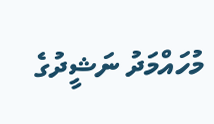މުހައްމަދު ނަޝީދުގެ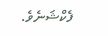ފެކްޝަނެވެ.